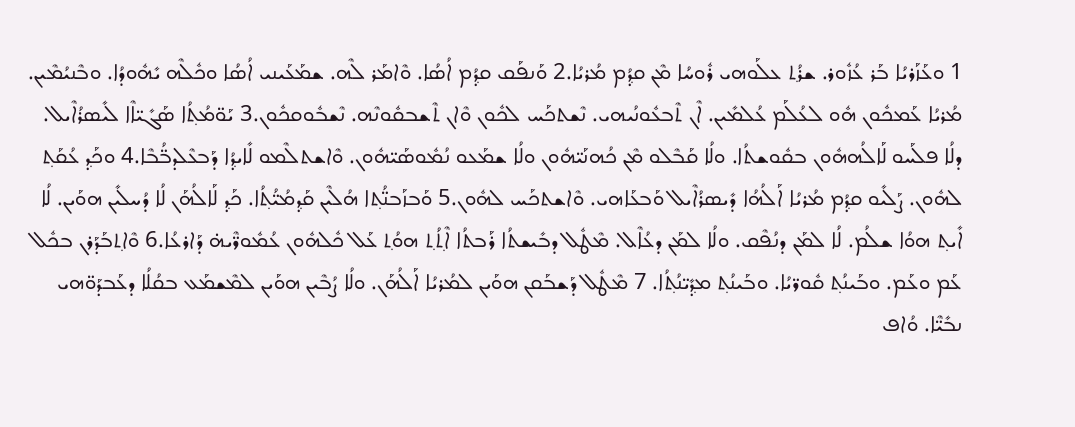1 ܘܥܰܙܰܪܝܳܐ ܒܰܪ ܥܳܙܽܘܪ. ܫܪܳܬ݂ ܥܠܰܘܗܝ ܪܽܘܚܳܐ ܡܶܢ ܩܕ݂ܳܡ ܡܳܪܝܳܐ.2 ܘܰܢܦܰܩ ܩܕ݂ܳܡ ܐܳܣܳܐ. ܘܶܐܡܰܪ ܠܶܗ. ܫܡܰܥܰܝܢܝ ܐܳܣܳܐ ܘܟܽܠܶܗ ܝܺܗܽܘܕܳܐ. ܘܒܶܢܝܳܡܶܝܢ. ܡܳܪܝܳܐ ܥܰܡܟܽܘܢ ܗܽܘ ܠܥܳܠܰܡ ܥܳܠܡܺܝܢ. ܐܶܢ ܬܶܒܥܽܘܢܳܝܗܝ. ܢܶܫܬܟܰܚ ܠܟܽܘܢ ܘܶܐܢ ܬܶܫܒܩܽܘܢܶܗ. ܢܶܫܒܽܘܩܟܽܘܢ.3 ܝܰܘ̈ܡܳܬ݂ܳܐ ܣܰܓܺܝ̈ܐܶܐ ܠܺܝܣܪܳܐܶܝܠ. ܕܠܳܐ ܦܠܰܚܘ ܠܰܐܠܳܗܗܽܘܢ ܒܩܽܘܫܬܳܐ. ܘܠܳܐ ܩܰܒܶܠܘ ܡܶܢ ܟܳܗܢܰܝ̈ܗܽܘܢ ܘܠܳܐ ܫܡܰܥܘ ܢܳܡܽܘܣܰܝ̈ܗܽܘܢ. ܘܶܐܫܬܠܶܡܘ ܠܺܐܝܕ݂ܳܐ ܕܰܒܥܶܠܕܒ̈ܳܒܶܐ.4 ܘܟܰܕ݂ ܥܳܩܰܬ݂ ܠܗܽܘܢ. ܨܰܠܺܝܘ ܩܕ݂ܳܡ ܡܳܪܝܳܐ ܐܰ‌ܠܳܗܳܐ ܕܺܝܣܪܳܐܶܝܠ ܘܰܒܥܰܐܗܝ. ܘܶܐܫܬܟܰܚ ܠܗܽܘܢ.5 ܘܰܒܙܰܒܢ̈ܳܬ݂ܐ ܗܳܠܶܝܢ ܩܰܕ݂ܡܳܝ̈ܳܬ݂ܳܐ. ܟܰܕ݂ ܠܰܐܠܳܗܰܢ ܠܳܐ ܕܳܚܠܺܝܢ ܗܘܰܝܢ. ܠܳܐ ܐܺܝܬ݂ ܗܘܳܐ ܫܠܳܡ. ܠܳܐ ܠܡܰܢ ܕܢܳܦܶܩ. ܘܠܳܐ ܠܡܰܢ ܕܥܳܐܶܠ. ܡܶܛܽܠ ܕܒܺܝܫܬܳܐ ܪܰܒܬܳܐ ܐܶܬ݂ܳܬ݂ ܗܘܳܬ݂ ܥܰܠ ܟܽܠܗܽܘܢ ܥܳܡܽܘܖ̈ܶܝܗ̇ ܕܰܐܪܥܳܐ.6 ܘܶܐܬ݂ܒܰܕܰܪܢ ܒܟܽܠ ܥܰܡ ܘܥܰܡ. ܘܒܰܝܢܳܬ݂ ܩܽܘܖ̈ܝܳܐ. ܘܒܰܝܢܳܬ݂ ܡܕ݂ܺܝ̈ܢܳܬ݂ܳܐ. 7 ܡܶܛܽܠ ܕܰܫܒܰܩܢ ܗܘܰܝܢ ܠܡܳܪܝܳܐ ܐܰܠܳܗܰܢ. ܘܠܳܐ ܨܳܒܶܝܢ ܗܘܰܝܢ ܠܡܶܫܡܰܥ ܒܩܳܠܳܐ ܕܥܰܒܕܰܘ̈ܗܝ ܢܒܺܝ̈ܶܐ. ܘܳܐܦ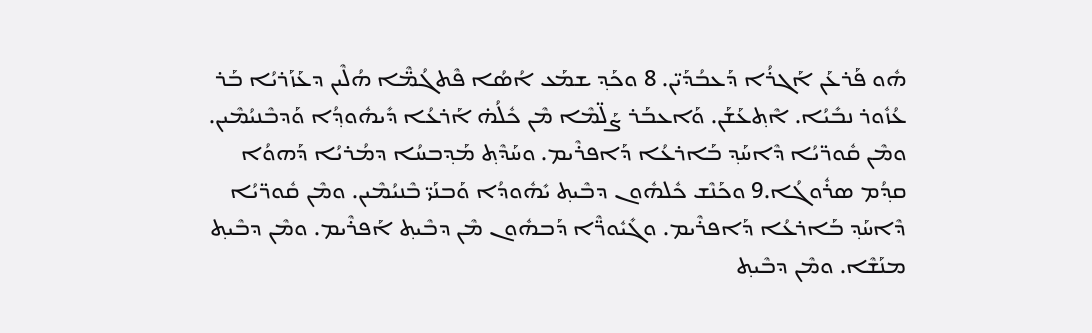ܗܽܘ ܦܰܪܥܰܢ ܐܰܓܪܳܐ ܕܰܥܒܳܕܰܝ̈ܢ. 8 ܘܟܰܕ݂ ܫܡܰܥ ܐܳܣܳܐ ܦܶܬܓܳܡ̈ܶܐ ܗܳܠܶܝܢ ܕܥܰܙܰܪܝܳܐ ܒܰܪ ܥܳܙܽܘܪ ܢܒܺܝܳܐ. ܐܶܬ݂ܥܰܫܰܢ. ܘܰܐܥܒܰܪ ܨܰܠ̈ܡܶܐ ܡܶܢ ܟܽܠܳܗ̇ ܐܰܪܥܳܐ ܕܺܝܗܽܘܕ݂ܳܐ ܘܰܕܒܶܢܝܳܡܶܝܢ. ܘܡܶܢ ܩܽܘܖ̈ܝܳܐ ܕܶܐܚܰܕ݂ ܒܰܐܪܥܳܐ ܕܰܐܦܪܶܝܡ. ܘܚܰܕܶܬ݂ ܡܰܕ݂ܒܚܳܐ ܕܡܳܪܝܳܐ ܕܰܗܘܳܐ ܩܕ݂ܳܡ ܣܪܽܘܓܳܐ.9 ܘܟܰܢܶܫ ܟܽܠܗܽܘܢ ܕܒܶܝܬ݂ ܝܺܗܽܘܕܳܐ ܘܰܒܢܰܝ̈ ܒܶܢܝܳܡܶܝܢ. ܘܡܶܢ ܩܽܘܖ̈ܝܳܐ ܕܶܐܚܰܕ݂ ܒܰܐܪܥܳܐ ܕܰܐܦܪܶܝܡ. ܘܓܺܝܽܘܖ̈ܶܐ ܕܰܒܗܽܘܢ ܡܶܢ ܕܒܶܝܬ݂ ܐܰܦܪܶܝܡ. ܘܡܶܢ ܕܒܶܝܬ݂ ܡܢܰܫܶܐ. ܘܡܶܢ ܕܒܶܝܬ݂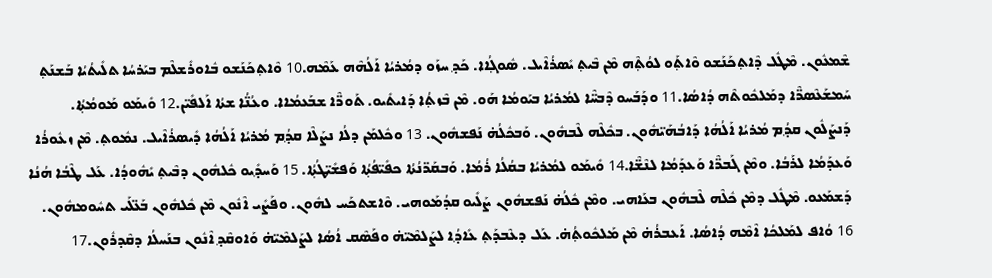ܫܶܡܥܽܘܢ. ܡܶܛܽܠ ܕܶܐܬ݂ܟܰܢܰܫܘ ܘܶܐܬ݂ܰܘ ܠܘܳܬ݂ܶܗ ܡܶܢ ܒܶܝܬ݂ ܝܺܣܪܳܐܶܝܠ. ܣܽܘܓ݂ܳܐܐ. ܟܰܕ݂ ܚܙܰܘ ܕܡܳܪܝܳܐ ܐܰܠܳܗܶܗ ܥܰܡܶܗ.10 ܘܶܐܬ݂ܟܰܢܰܫܘ ܒܽܐܘܪܺܫܠܶܡ ܒܝܰܪܚܳܐ ܬܠܺܝܬܳܝܳܐ ܒܰܫܢܰܬ݂ ܚܰܡܫܰܥܶܣܖ̈ܶܐ ܕܡܰܠܟܽܘܬܶܗ ܕܳܐܣܳܐ.11 ܘܕܰܒܰܚܘ ܕܶܒܚ̈ܶܐ ܠܡܳܪܝܳܐ ܒܝܰܘܡܳܐ ܗܰܘ. ܡܶܢ ܒܶܙܬ݂ܳܐ ܕܰܐܝܬܺܝܘ. ܬܰܘܖ̈ܶܐ ܫܒܰܥܡܳܐܐ. ܘܥܳܢ̈ܳܐ ܫܬܳܐ ܐܰܠܦܺܝ̈ܢ.12 ܘܺܝܡܰܘ ܡܰܘܡܳܬ݂ܳܐ. ܕܰܢܨܰܠܽܘܢ ܩܕ݂ܳܡ ܡܳܪܝܳܐ ܐܰ‌ܠܳܗܳܐ ܕܰܐܒܳܗܰܝ̈ܗܽܘܢ. ܒܟܽܠܶܗ ܠܶܒܗܽܘܢ. ܘܰܒܟܽܠܳܗ̇ ܢܰܦܫܗܽܘܢ. 13 ܘܟܽܠܡܰܢ ܕܠܳܐ ܢܨܰܠܶܐ ܩܕ݂ܳܡ ܡܳܪܝܳܐ ܐܰ‌ܠܳܗܳܐ ܕܺܝܣܪܳܐܶܝܠ. ܢܡܽܘܬ݂. ܡܶܢ ܙܥܽܘܪܳܐ ܘܰܥܕܰܡܳܐ ܠܪܰܒܳܐ. ܘܡܶܢ ܓܰܒܖ̈ܶܐ ܘܰܥܕܰܡܳܐ ܠܢܶܫ̈ܶܐ.14 ܘܺܝܡܰܘ ܠܡܳܪܝܳܐ ܒܩܳܠܳܐ ܪܳܡܳܐ. ܘܰܒܩܰܖ̈ܢܳܬܳܐ ܟܦܺܝ̈ܦܳܬ݂ܳܐ ܘܰܦܫܺܝ̈ܛܳܬ݂ܳܐ. 15 ܘܰܚܕ݂ܺܝܘ ܟܽܠܗܽܘܢ ܕܒܶܝܬ݂ ܝܺܗܽܘܕܳܐ. ܥܰܠ ܛܶܒܳܐ ܗܳܢܳܐ ܕܰܫܡܰܥܘ. ܡܶܛܽܠ ܕܡܶܢ ܟܽܠܶܗ ܠܶܒܗܽܘܢ ܒܥܰܐܗܝ. ܘܡܶܢ ܟܽܠܳܗ̇ ܢܰܦܫܗܽܘܢ ܨܰܠܺܝܘ ܩܕܳܡܰܘܗܝ. ܘܶܐܫܬܟܰܚ ܠܗܽܘܢ. ܘܦܰܨܺܝ ܐܶܢܽܘܢ ܡܶܢ ܟܽܠܗܽܘܢ ܒܰܥ̈ܠܰܝ ܬܚܽܘܡܗܽܘܢ. 16 ܘܳܐܦ ܠܡܰܠܟܳܐ ܐܶܡܶܗ ܕܳܐܣܳܐ. ܐܰܥܒܪܳܗ̇ ܡܶܢ ܡܰܠܟܽܘܬ݂ܳܗ̇. ܥܰܠ ܕܥܶܒܕܰܬ݂ ܥܺܐܕ݂ܳܐ ܠܨܰܠܡܶܝ̈ܗ̇ ܘܦܰܣܶܩ ܐܳܣܳܐ ܠܨܰܠܡܶܝ̈ܗ̇ ܘܰܐܘܩܶܕ݂ ܐܶܢܽܘܢ ܒܢܰܚܠܳܐ ܕܩܶܕܪܽܘܢ.17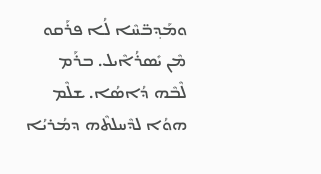ܘܡܰܕ݂ܒ̈ܚܶܐ ܠܳܐ ܦܪܰܩܘ ܡܶܢ ܝܺܣܪܳܐܶܝܠ. ܒܪܰܡ ܠܶܒܶܗ ܕܳܐܣܳܐ. ܫܠܶܡ ܗܘܳܐ ܠܕܶܚܠܬܶܗ ܕܡܳܪܝܳܐ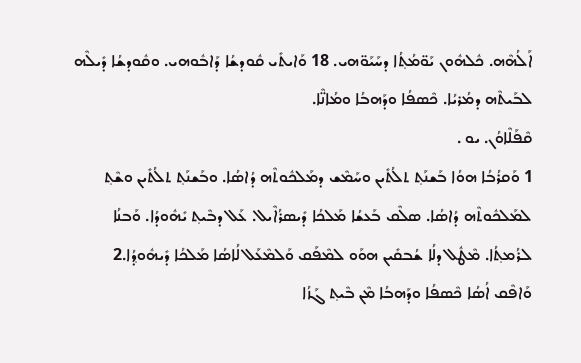ܐܰܠܳܗܶܗ. ܟܽܠܗܽܘܢ ܝܰܘ̈ܡܳܬ݂ܳܐ ܕܚܰܝܰܘ̈ܗܝ. 18 ܘܰܐܝܬܺܝ ܩܽܘܕܫܳܐ ܕܰܐܒܽܘܗܝ. ܘܩܽܘܕܫܳܐ ܕܺܝܠܶܗ ܠܒܰܝܬܶܗ ܕܡܳܪܝܳܐ. ܟܶܣܦܳܐ ܘܕܰܗܒܳܐ ܘܡܳܐܢ̈ܶܐ.
ܩܶܦܰܠܶܐܘܳܢ. ܝܘ .
1 ܘܰܩܪܳܒܳܐ ܗܘܳܐ ܒܰܫܢܰܬ݂ ܬܠܳܬܺܝܢ ܘܚܰܡܶܫ ܕܡܰܠܟܽܘܬܶܗ ܕܳܐܣܳܐ. ܘܒܰܫܢܰܬ݂ ܬܠܳܬܺܝܢ ܘܫܶܬ݂ ܠܡܰܠܟܽܘܬܶܗ ܕܳܐܣܳܐ. ܣܠܶܩ ܒܰܥܫܳܐ ܡܰܠܟܳܐ ܕܺܝܣܪܳܐܶܝܠ. ܥܰܠ ܕܒܶܝܬ݂ ܝܺܗܽܘܕܳܐ. ܘܰܒܢܳܐ ܠܪܳܡܬ݂ܳܐ. ܡܶܛܽܠ ܕܠܳܐ ܫܳܒܩܺܝܢ ܗܘܰܘ ܠܡܶܦܰܩ ܘܰܠܡܶܥܰܠ ܠܳܐܣܳܐ ܡܰܠܟܳܐ ܕܺܝܗܽܘܕ݂ܳܐ.2 ܘܰܐܦܶܩ ܐܳܣܳܐ ܟܶܣܦܳܐ ܘܕܰܗܒܳܐ ܡܶܢ ܒܶܝܬ݂ ܓܰܙܳܐ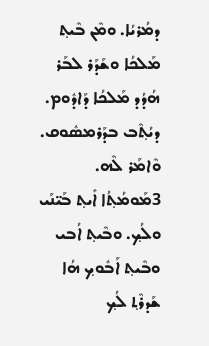ܕܡܳܪܝܳܐ. ܘܡܶܢ ܒܶܝܬ݂ ܡܰܠܟܳܐ ܘܫܰܕܰܪ ܠܒܰܪ ܗܳܕܳܕ ܡܰܠܟܳܐ ܕܰܐܕܽܘܡ. ܕܝܳܬ݂ܶܒ ܒܕܰܪܡܣܽܘܩ. ܘܶܐܡܰܪ ܠܶܗ. 3ܡܰܘܡܳܬ݂ܳܐ ܐܺܝܬ݂ ܒܰܝ̈ܢܰܝ ܘܠܳܟ݂. ܘܒܶܝܬ݂ ܐܳܒܝ ܘܒܶܝܬ݂ ܐܰܒܽܘܟ݂ ܗܳܐ ܫܰܕܪܶܬ݂ ܠܳܟ݂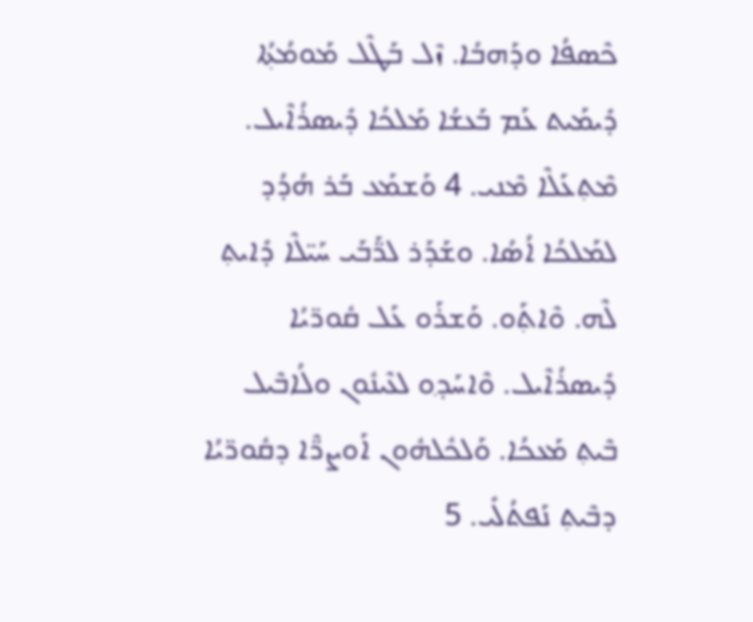ܟܶܣܦܳܐ ܘܕܰܗܒܳܐ. ܙܶܠ ܒܰܛܶܠ ܡܰܘܡܳܬ݂ܳܐ ܕܺܝܡܰܝܬ ܥܰܡ ܒܰܥܫܳܐ ܡܰܠܟܳܐ ܕܺܝܣܪܳܐܶܝܠ. ܡܶܬ݂ܥܰܠܶܐ ܡܶܢܝ. 4 ܘܰܫܡܰܥ ܒܰܪ ܗܳܕܳܕ ܠܡܰܠܟܳܐ ܐܳܣܳܐ. ܘܫܰܕܰܪ ܠܖ̈ܰܒܰܝ ܚܰܝ̈ܠܶܐ ܕܺܐܝܬ݂ ܠܶܗ. ܘܶܐܬ݂ܰܘ. ܘܰܫܪܰܘ ܥܰܠ ܩܽܘܖ̈ܝܳܐ ܕܺܝܣܪܳܐܶܝܠ. ܘܶܐܚܰܕ݂ܘ ܠܥܶܝܢܽܘܢ ܘܠܳܐܒܶܝܠ ܒܶܝܬ݂ ܡܰܥܟܳܐ. ܘܰܠܟܽܠܗܽܘܢ ܐܰܘܨܖ̈ܶܐ ܕܩܽܘܖ̈ܝܳܐ ܕܒܶܝܬ݂ ܢܰܦܬܳܠܺܝ. 5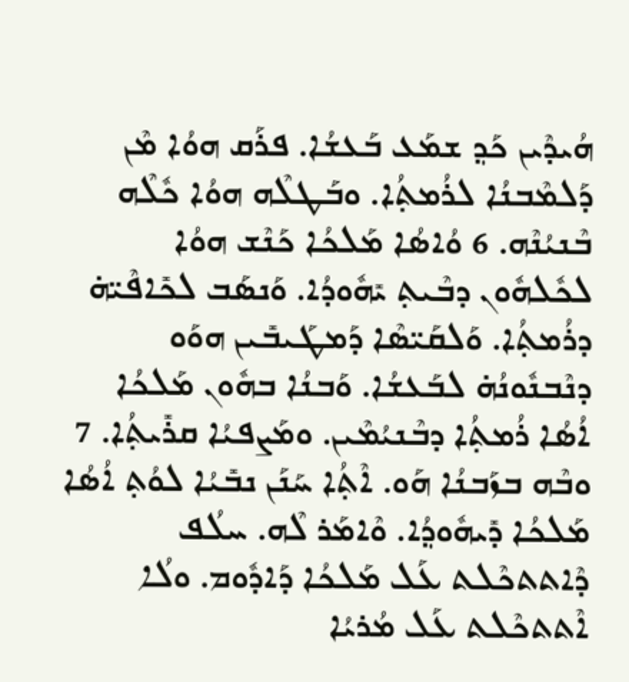ܗܳܝܕܶܝܢ ܟܰܕ݂ ܫܡܰܥ ܒܰܥܫܳܐ. ܦܪܰܩ ܗܘܳܐ ܡܶܢ ܕܰܠܡܶܒܢܳܐ ܠܪܳܡܬ݂ܳܐ. ܘܒܰܛܠܶܗ ܗܘܳܐ ܟܽܠܶܗ ܒܶܢܝܳܢܶܗ. 6 ܘܳܐܣܳܐ ܡܰܠܟܳܐ ܟܰܢܶܫ ܗܘܳܐ ܠܟܽܠܗܽܘܢ ܕܒܶܝܬ݂ ܝܺܗܽܘܕܳܐ. ܘܰܢܣܰܒ ܠܟܺܐܦܶܝ̈ܗ̇ ܕܪܳܡܬ݂ܳܐ. ܘܰܠܩܰܝ̈ܣܶܐ ܕܰܡܛܰܝܒܺܝܢ ܗܘܰܘ ܕܢܶܒܢܽܘܢܳܗ̇ ܠܒܰܥܫܳܐ. ܘܰܒܢܳܐ ܒܗܽܘܢ ܡܰܠܟܳܐ ܐܳܣܳܐ ܪܳܡܬ݂ܳܐ ܕܒܶܢܝܳܡܶܝܢ. ܘܡܰܨܦܝܳܐ ܩܪܺܝܬ݂ܳܐ. 7 ܘܒܶܗ ܒܙܰܒܢܳܐ ܗܰܘ. ܐܶܬ݂ܳܐ ܚܰܢܰܢ ܢܒܺܝܳܐ ܠܘܳܬ݂ ܐܳܣܳܐ ܡܰܠܟܳܐ ܕܺܝܗܽܘܕ݂ܳܐ. ܘܶܐܡܰܪ ܠܶܗ. ܚܠܳܦ ܕܶܐܬܬܟܶܠܬ ܥܰܠ ܡܰܠܟܳܐ ܕܰܐܕܽܘܡ. ܘܠܳܐ ܐܶܬܬܟܶܠܬ ܥܰܠ ܡܳܪܝܳܐ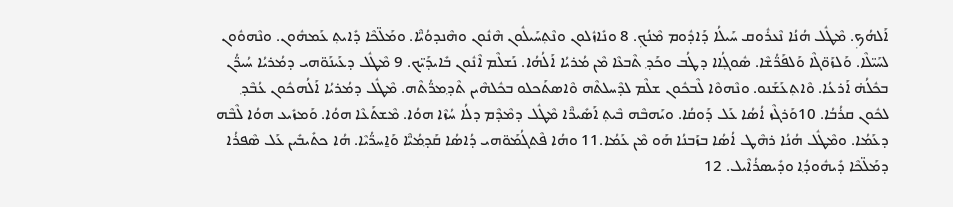ܐܰܠܗܳܟ݂. ܡܶܛܽܠ ܗܳܢܳܐ ܢܶܥܪܽܘܩ ܚܰܝܠܳܐ ܕܰܐܕܽܘܡ ܡܶܢܳܟ݂. 8 ܘܢܺܐܙܽܠܘܢ ܘܢܶܬ݂ܚܰܝܠܽܘܢ ܗܶܢܽܘܢ ܘܗܶܢܕܘܳܝ̈ܶܐ. ܘܡܰܠ̈ܟܶܐ ܕܺܐܝܬ݂ ܥܰܡܗܽܘܢ. ܘܢܶܗܘܽܘܢ ܠܚܰܝ̈ܠܶܐ. ܘܰܠܙܰܘ̈ܓܶܐ ܘܰܠܦܰܖ̈ܳܫܶܐ. ܣܽܘܓ݂ܳܐܐ ܕܛܳܒ ܘܟܰܕ݂ ܬܶܒܥܶܐ ܡܶܢ ܡܳܪܝܳܐ ܐܰ‌ܠܳܗܳܐ. ܢܰܫܠܶܡ ܐܶܢܽܘܢ ܒܺܐܝܕܰܝ̈ܟ. 9 ܡܶܛܽܠ ܕܥܰܝܢܰܘ̈ܗܝ ܕܡܳܪܝܳܐ ܚܳܝܖ̈ܳܢ ܒܟܽܠܳܗ̇ ܐܰܪܥܳܐ. ܘܶܐܬ݂ܥܰܫܰܢܘ. ܘܢܶܗܘܶܐ ܠܶܒܟܽܘܢ ܫܠܶܡ ܠܕܶܚܠܬܶܗ ܘܶܐܣܬܰܟܠܘ ܒܟܽܠܗܶܝܢ ܬܶܕ݂ܡܖ̈ܳܬܶܗ. ܡܶܛܽܠ ܕܡܳܪܝܳܐ ܐܰܠܳܗܟܽܘܢ ܥܳܒܶܕ݂ ܠܟܽܘܢ ܩܪܳܒܳܐ. 10ܘܰܪܓܶܙ ܐܳܣܳܐ ܥܰܠ ܕܰܘܩܳܐ. ܘܝܰܗܒܶܗ ܒܶܝܬ݂ ܐܰܣܺܝܖ̈ܶܐ ܡܶܛܽܠ ܕܡܶܕܶܡ ܕܠܳܐ ܚܳܙܶܐ ܗܘܳܐ. ܡܶܫܬܰܥܶܐ ܗܘܳܐ. ܘܰܡܙܺܝܥ ܗܘܳܐ ܠܶܒܶܗ ܕܥܰܡܳܐ. ܘܡܶܛܽܠ ܗܳܢܳܐ ܪܗܶܛ ܐܳܣܳܐ ܒܙܰܒܢܳܐ ܗܰܘ ܡܶܢ ܥܰܡܳܐ.11 ܘܗܳܐ ܦܶܬܓܳܡܰܘ̈ܗܝ ܕܳܐܣܳܐ ܩܰܕ݂ܡܳܝ̈ܶܐ ܘܰܐ̱ܚܖ̈ܳܝܶܐ. ܗܳܐ ܟܬܺܝܒܺܝܢ ܥܰܠ ܣܶܦܪܳܐ ܕܡܰܠ̈ܟܶܐ ܕܺܝܗܽܘܕ݂ܳܐ ܘܕܺܝܣܪܳܐܶܝܠ. 12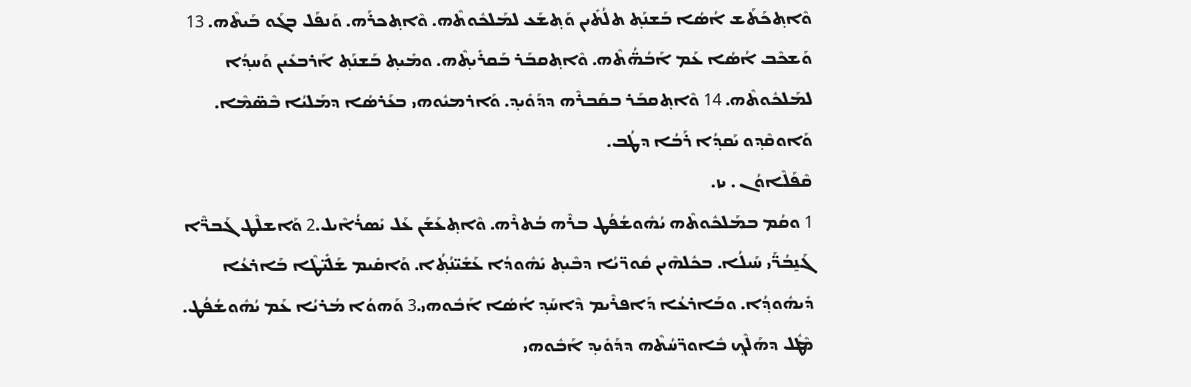ܘܶܐܬ݂ܟܰܬܰܫ ܐܳܣܳܐ ܒܰܫܢܰܬ݂ ܬܠܳܬܺܝܢ ܘܰܬ݂ܫܰܥ ܠܡܰܠܟܽܘܬܶܗ. ܘܶܐܬ݂ܟܪܰܗ. ܘܰܢܦܰܠ ܒܓܰܘ ܒܰܝܬܶܗ. 13 ܘܰܫܟܶܒ ܐܳܣܳܐ ܥܰܡ ܐܰܒܳܗ̈ܳܬܶܗ. ܘܶܐܬ݂ܩܒܰܪ ܒܰܩܪܺܝܬ݂ܶܗ. ܘܡܺܝܬ݂ ܒܰܫܢܰܬ݂ ܐܰܪܒܥܺܝܢ ܘܰܚܕ݂ܳܐ ܠܡܰܠܟܽܘܬܶܗ. 14 ܘܶܐܬ݂ܩܒܰܪ ܒܩܰܒܪܶܗ ܕܕܰܘܺܝܕ݂. ܘܰܐܪܡܝܽܘܗܝ ܒܥܰܪܣܳܐ ܕܡܰܠܝܳܐ ܒܶܣ̈ܡܶܐ. ܘܰܐܘܩܶܕ݂ܘ ܝܰܩܕ݂ܳܐ ܪܰܒܳܐ ܕܛܳܒ.
ܩܶܦܰܠܶܐܘܳܢ . ܝܙ.
1 ܘܩܳܡ ܒܡܰܠܟܽܘܬܶܗ ܝܳܗܽܘܫܳܦܳܛ ܒܪܶܗ ܒܳܬܪܶܗ. ܘܶܐܬ݂ܥܰܫܰܢ ܥܰܠ ܝܺܣܪܳܐܶܝܠ.2 ܘܰܐܫܠܶܛ ܓܰܒܖ̈ܶܐ ܓܰܢ̱ܒܳܖ̈ܰܝ ܚܰܝܠܳܐ. ܒܟܽܠܗܶܝܢ ܩܽܘܖ̈ܝܳܐ ܕܒܶܝܬ݂ ܝܺܗܽܘܕܳܐ ܥܰܫܺܝ̈ܢܳܬ݂ܳܐ. ܘܰܐܩܺܝܡ ܫܰܠܺܝ̈ܛܶܐ ܒܰܐܪܥܳܐ ܕܺܝܗܽܘܕ݂ܳܐ. ܘܒܰܐܪܥܳܐ ܕܰܐܦܪܶܝܡ ܕܶܐܚܰܕ݂ ܐܳܣܳܐ ܐܰܒܽܘܗܝ.3 ܘܰܗܘܳܐ ܡܳܪܝܳܐ ܥܰܡ ܝܳܗܽܘܫܳܦܳܛ. ܡܶܛܽܠ ܕܗܰܠܶܟ݂ ܒܽܐܘܖ̈ܚܳܬܶܗ ܕܕܰܘܺܝܕ݂ ܐܰܒܽܘܗܝ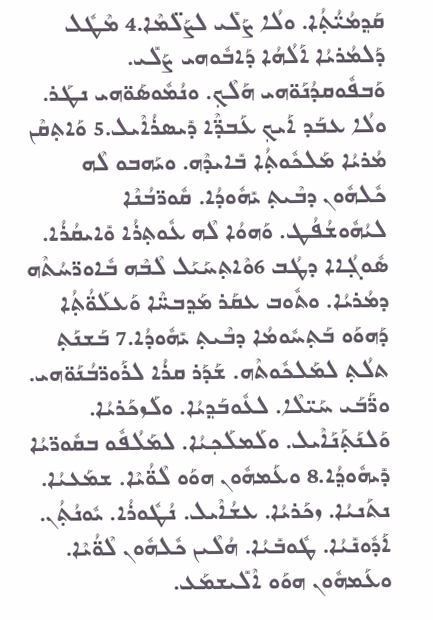ܩܰܕ݂ܡܳܝ̈ܳܬ݂ܳܐ. ܘܠܳܐ ܨܰܠܺܝ ܠܨܰܠ̈ܡܶܐ.4 ܡܶܛܽܠ ܕܰܠܡܳܪܝܳܐ ܐܰ‌ܠܳܗܳܐ ܕܰܐܒܽܘܗܝ ܨܰܠܺܝ. ܘܰܒܦܽܘܩܕܳܢܰܘ̈ܗܝ ܗܰܠܶܟ݂. ܘܢܳܡܽܘܣܰܘ̈ܗܝ ܢܛܰܪ. ܘܠܳܐ ܥܒܰܕ ܐܰܝܟ݂ ܥܰܒܕ̈ܶܐ ܕܺܝܣܪܳܐܶܝܠ.5 ܘܰܐܬ݂ܩܶܢ ܡܳܪܝܳܐ ܡܰܠܟܽܘܬ݂ܳܐ ܒܺܐܝܕܶܗ. ܘܝܰܗܒܘ ܠܶܗ ܟܽܠܗܽܘܢ ܕܒܶܝܬ݂ ܝܺܗܽܘܕܳܐ. ܩܽܘܖ̈ܒܳܢܶܐ ܠܝܳܗܽܘܫܳܦܳܛ. ܘܰܗܘܳܐ ܠܶܗ ܥܽܘܬ݂ܪܳܐ ܘܺܐܝܩܳܪܳܐ. ܣܽܘܓ݂ܳܐܐ ܕܛܳܒ 6ܘܶܐܬ݂ܚܰܝܰܠ ܠܶܒܶܗ ܒܽܐܘܖ̈ܚܳܬܶܗ ܕܡܳܪܝܳܐ. ܘܬܽܘܒ ܥܩܰܪ ܡܰܕ݂ܒܚ̈ܶܐ ܘܰܥܠܰܘ̈ܳܬ݂ܳܐ ܕܰܗܘܰܘ ܒܰܬ݂ܚܽܘܡܳܐ ܕܒܶܝܬ݂ ܝܺܗܽܘܕܳܐ.7 ܒܰܫܢܰܬ݂ ܬܠܳܬ݂ ܠܡܰܠܟܽܘܬܶܗ. ܫܰܕܰܪ ܩܪܳܐ ܠܪܰܘܖ̈ܒܳܢܰܘ̈ܗܝ. ܘܖ̈ܰܒܰܝ ܚܰܝ̈ܠܶܐ. ܠܥܽܘܒܰܕ݂ܝܳܐ. ܘܠܰܙܟܰܪܝܳܐ. ܘܰܠܢܰܬ݂ܰܢܰܐܶܝܠ. ܘܠܰܡܠܰܟ݂ܝܳܐ. ܠܡܰܠܳܦܽܘ ܒܩܽܘܖ̈ܝܳܐ ܕܺܝܗܽܘܕ݂ܳܐ.8 ܘܥܰܡܗܽܘܢ ܗܘܰܘ ܠܶܘ̈ܳܝܶܐ. ܫܡܰܥܝܳܐ. ܢܬܰܢܝܳܐ. ܙܟܰܪܝܳܐ. ܥܫܳܐܶܝܠ. ܢܳܛܽܘܪܳܐ. ܝܽܘܢܳܬ݂ܳܢ. ܐܰܕܽܘܢܺܝܳܐ. ܛܽܘܒܺܝܳܐ. ܗܳܠܶܝܢ ܟܽܠܗܽܘܢ ܠܶܘ̈ܳܝܶܐ. ܘܥܰܡܗܽܘܢ ܗܘܰܘ ܐܶܠܺܝܫܡܰܥ.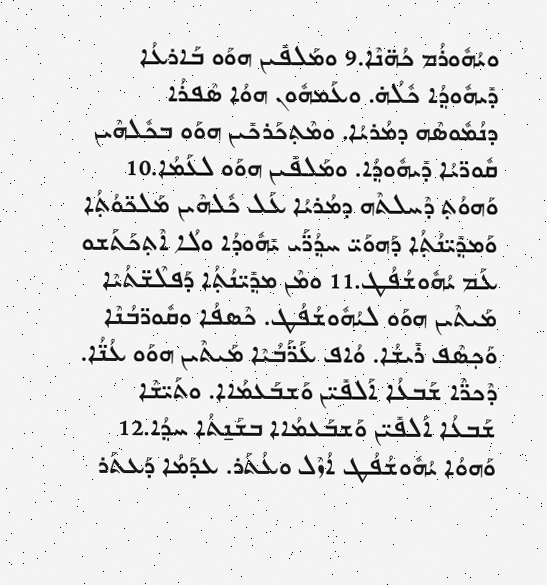ܘܝܳܗܽܘܪܳܡ ܟܳܗ̈ܢܶܐ.9 ܘܡܰܠܦܺܝܢ ܗܘܰܘ ܒܰܐܪܥܳܐ ܕܺܝܗܽܘܕ݂ܳܐ ܟܽܠܳܗ̇. ܘܥܰܡܗܽܘܢ ܗܘܳܐ ܣܶܦܪܳܐ ܕܢܳܡܽܘܣܶܗ ܕܡܳܪܝܳܐ. ܘܡܶܬ݂ܟܰܪܟܺܝܢ ܗܘܰܘ ܒܟܽܠܗܶܝܢ ܩܽܘܖ̈ܝܳܐ ܕܺܝܗܽܘܕ݂ܳܐ. ܘܡܰܠܦܺܝܢ ܗܘܰܘ ܠܥܰܡܳܐ.10 ܘܰܗܘܳܬ݂ ܕܶܚܠܬܶܗ ܕܡܳܪܝܳܐ ܥܰܠ ܟܽܠܗܶܝܢ ܡܰܠܟ̈ܘܳܬ݂ܳܐ ܘܰܡܕ݂ܺܝ̈ܢܳܬ݂ܳܐ ܕܰܗܘܰܝ̈ ܚܕ݂ܳܖ̈ܰܝ ܝܺܗܽܘܕܳܐ ܘܠܳܐ ܐܶܬ݂ܟܰܬܰܫܘ ܥܰܡ ܝܳܗܽܘܫܳܦܳܛ.11 ܘܡܶܢ ܡܕ݂ܺܝ̈ܢܳܬ݂ܳܐ ܕܰܦܠܶܫ̈ܬܳܝܶܐ ܡܰܝܬܶܝܢ ܗܘܰܘ ܠܝܳܗܽܘܫܳܦܳܛ. ܟܶܣܦܳܐ ܘܩܽܘܖ̈ܒܳܢܶܐ ܘܰܟ݂ܣܶܦ ܪܺܝܫܳܐ. ܘܳܐܦ ܥܰܖ̈ܰܒܳܝܶܐ ܡܰܝܬܶܝܢ ܗܘܰܘ ܥܳܢ̈ܳܐ. ܕܶܟܖ̈ܶܐ ܫܰܒܥܳܐ ܐܰܠܦܺܝ̈ܢ ܘܰܫܒܰܥܡܳܐܐ. ܘܬܰܝ̈ܫܶܐ ܫܰܒܥܳܐ ܐܰܠܦܺܝ̈ܢ ܘܰܫܒܰܥܡܳܐܐ ܒܫܰܢ̱ܬܳܐ ܚܕ݂ܳܐ.12 ܘܰܗܘܳܐ ܝܳܗܽܘܫܳܦܳܛ ܐܳܙܶܠ ܘܥܳܬܰܪ. ܥܕܰܡܳܐ ܕܰܥܬܰܪ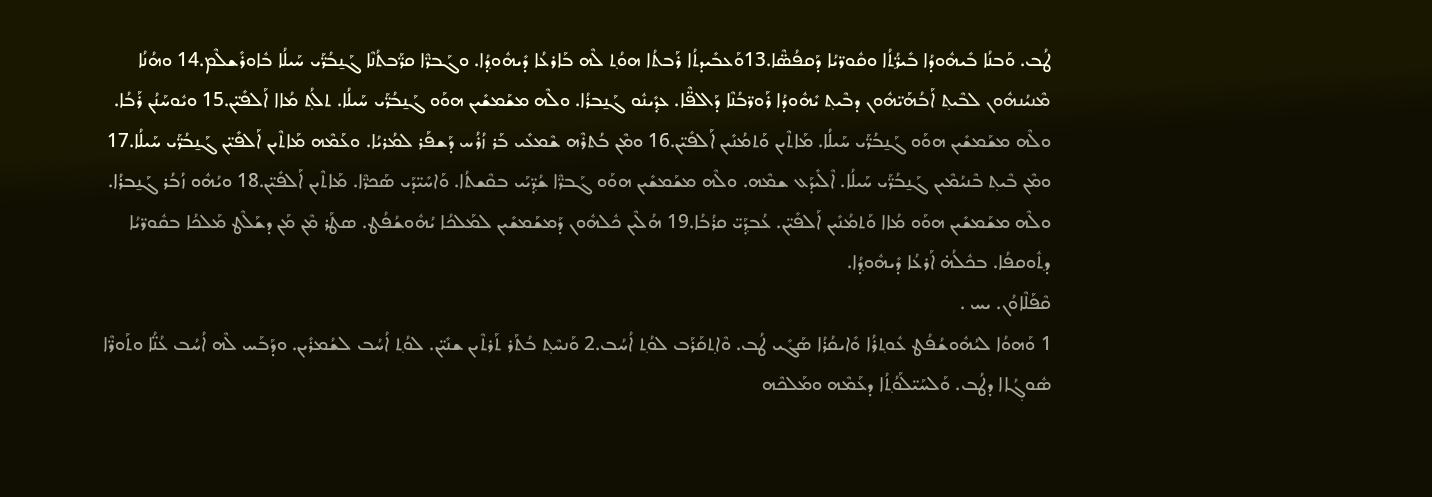ܛܳܒ. ܘܰܒܢܳܐ ܒܺܝܗܽܘܕܳܐ ܒܺܝܖ̈ܳܬ݂ܳܐ ܘܩܽܘܖ̈ܝܳܐ ܕܰܩܦܳܣ̈ܶܐ.13ܘܰܥܒܺܝܕܬܳܐ ܪܰܒܬܳܐ ܗܘܳܬ݂ ܠܶܗ ܒܰܐܪܥܳܐ ܕܺܝܗܽܘܕ݂ܳܐ. ܘܓܰܒܖ̈ܶܐ ܩܖ̈ܰܒܬܳܢܶܐ ܓܰܢ̱ܒܳܖ̈ܰܝ ܚܰܝܠܳܐ ܒܽܐܘܪܺܫܠܶܡ.14 ܘܗܳܢܳܐ ܡܶܢܝܳܢܗܽܘܢ ܠܒܶܝܬ݂ ܐܰܒܳܗܰܝ̈ܗܽܘܢ ܕܒܶܝܬ݂ ܝܺܗܽܘܕܳܐ ܪܰܘܖ̈ܒܳܢܶܐ ܕܰܐܠܦ̈ܶܐ. ܥܕ݂ܺܝܢܽܘ ܓܰܢ̱ܒܪܳܐ. ܘܠܶܗ ܡܫܰܡܫܺܝܢ ܗܘܰܘ ܓܰܢ̱ܒܳܖ̈ܰܝ ܚܰܝܠܳܐ. ܬܠܳܬ݂ ܡܳܐܐ ܐܰܠܦܺܝ̈ܢ.15 ܘܝܽܘܚܰܢܳܢ ܪܰܒܳܐ. ܘܠܶܗ ܡܫܰܡܫܺܝܢ ܗܘܰܘ ܓܰܢ̱ܒܳܖ̈ܰܝ ܚܰܝܠܳܐ. ܡܰܐܬܶܝܢ ܘܰܬܡܳܢܺܝܢ ܐܰܠܦܺܝ̈ܢ.16 ܘܡܶܢ ܒܳܬܪܶܗ ܫܶܡܥܺܝ ܒܰܪ ܙܳܪܳܚ ܕܰܫܦܰܪ ܠܡܳܪܝܳܐ. ܘܥܰܡܶܗ ܡܰܐܬܶܝܢ ܐܰܠܦܺܝ̈ܢ ܓܰܢ̱ܒܳܖ̈ܰܝ ܚܰܝܠܳܐ.17 ܘܡܶܢ ܒܶܝܬ݂ ܒܶܢܝܳܡܶܝܢ ܓܰܢ̱ܒܳܖ̈ܰܝ ܚܰܝܠܳܐ. ܐܶܠܺܝܕܰܥ ܫܡܶܗ. ܘܠܶܗ ܡܫܰܡܫܺܝܢ ܗܘܰܘ ܓܰܒܖ̈ܶܐ ܫܳܕ݂̈ܝܰܝ ܒܩܶܫܬܳܐ. ܘܰܐܚܺܝ̈ܕܰܝ ܣܰܟܖ̈ܶܐ. ܡܰܐܬܶܝܢ ܐܰܠܦܺܝ̈ܢ.18 ܘܝܳܗܽܘ ܙܳܒܳܪ ܓܰܢ̱ܒܪܳܐ. ܘܠܶܗ ܡܫܰܡܫܺܝܢ ܗܘܰܘ ܡܳܐܐ ܘܰܬܡܳܢܺܝܢ ܐܰܠܦܺܝ̈ܢ. ܥܳܒܕ݂ܰܝ̈ ܩܪܳܒܳܐ.19 ܗܳܠܶܝܢ ܟܽܠܗܽܘܢ ܕܰܡܫܰܡܫܺܝܢ ܠܡܰܠܟܳܐ ܝܳܗܽܘܫܳܦܳܛ. ܣܛܰܪ ܡܶܢ ܡܰܢ ܕܫܰܠܶܛ ܡܰܠܟܳܐ ܒܩܽܘܖ̈ܝܳܐ ܕܬ݂ܽܘܩܦܳܐ. ܒܟܽܠܳܗ̇ ܐܰܪܥܳܐ ܕܺܝܗܽܘܕ݂ܳܐ.
ܩܶܦܰܠܶܐܘܳܢ. ܝܚ .
1 ܘܰܗܘܳܐ ܠܝܳܗܽܘܫܳܦܳܛ ܥܽܘܬ݂ܪܳܐ ܘܺܐܝܩܳܪܳܐ ܣܰܓܺܝ ܛܳܒ. ܘܶܐܬ݂ܩܰܪܰܒ ܠܘܳܬ݂ ܐܳܚܳܒ.2 ܘܰܢܚܶܬ݂ ܒܳܬܰܪ ܬܰܪܬܶܝܢ ܫܢܺܝ̈ܢ. ܠܘܳܬ݂ ܐܳܚܳܒ ܠܫܳܡܪܺܝܢ. ܘܕܰܒܰܚ ܠܶܗ ܐܳܚܳܒ ܥܳܢ̈ܳܐ ܘܬܰܘܖ̈ܶܐ ܣܽܘܓ݂ܳܐܐ ܕܛܳܒ. ܘܰܠܚܰܝ̈ܠܰܘܳܬ݂ܳܐ ܕܥܰܡܶܗ ܘܡܰܠܟܶܗ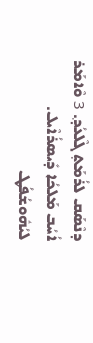ܕܢܶܣܰܩ ܠܪܳܡܰܬ݂ ܓܶܠܥܳܕ݂. 3 ܘܶܐܡܰܪ ܐܳܚܳܒ ܡܰܠܟܳܐ ܕܺܝܣܪܳܐܶܝܠ. ܠܝܳܗܽܘܫܳܦܳܛ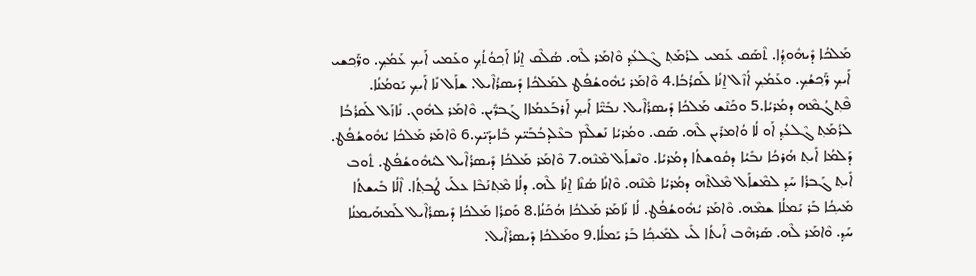ܡܰܠܟܳܐ ܕܺܝܗܽܘܕ݂ܳܐ. ܬܶܣܰܩ ܥܰܡܝ ܠܪܳܡܰܬ݂ ܓܶܠܥܳܕ݂ ܘܶܐܡܰܪ ܠܶܗ. ܣܳܠܶܩ ܐ̱ܢܳܐ ܐܰܟ݂ܘܳܬܳܟ݂ ܘܥܰܡܝ ܐܰܝܟ݂ ܥܰܡܳܟ݂. ܘܖ̈ܰܟ݂ܫܝ ܐܰܝܟ݂ ܖ̈ܰܟ݂ܫܳܟ݂. ܘܥܰܡܳܟ݂ ܐܳܙܶܠ ܐ̱ܢܳܐ ܠܰܩܪܳܒܳܐ.4 ܘܶܐܡܰܪ ܝܳܗܽܘܫܳܦܳܛ ܠܡܰܠܟܳܐ ܕܺܝܣܪܳܐܶܝܠ. ܫܐܰܠ ܢܺܐ ܐܰܝܟ݂ ܝܰܘܡܳܢܳܐ. ܦܶܬ݂ܓܳܡܶܗ ܕܡܳܪܝܳܐ.5 ܘܟܰܢܶܫ ܡܰܠܟܳܐ ܕܺܝܣܪܳܐܶܝܠ. ܢܒܺܝ̈ܶܐ ܐܰܝܟ݂ ܐܰܪܒܰܥܡܳܐܐ ܓܰܒܖ̈ܺܝܢ. ܘܶܐܡܰܪ ܠܗܽܘܢ. ܢܺܐܙܰܠ ܠܰܩܪܳܒܳܐ ܠܪܳܡܰܬ݂ ܓܶܠܥܳܕ݂ ܐܰܘ ܠܳܐ ܘܳܐܡܪܺܝܢ ܠܶܗ. ܣܰܩ. ܘܡܳܪܝܳܐ ܢܰܫܠܶܡ ܒܥܶܠܕܒܳܒܰܝ̈ܟ ܒܺܐܝܕܰܝ̈ܟ.6 ܘܶܐܡܰܪ ܡܰܠܟܳܐ ܝܳܗܽܘܫܳܦܳܛ. ܕܰܠܡܳܐ ܐܺܝܬ݂ ܗܳܪܟܳܐ ܢܒܺܝܳܐ ܕܩܽܘܫܬܳܐ ܕܡܳܪܝܳܐ. ܘܢܶܫܐܰܠ ܡܶܢܶܗ.7 ܘܶܐܡܰܪ ܡܰܠܟܳܐ ܕܺܝܣܪܳܐܶܝܠ ܠܝܳܗܽܘܫܳܦܳܛ. ܬܽܘܒ ܐܺܝܬ݂ ܓܰܒܪܳܐ ܚܰܕ݂ ܠܡܶܫܐܰܠ ܡܶܠܬܶܗ ܕܡܳܪܝܳܐ ܡܶܢܶܗ. ܘܶܐܢܳܐ ܣܳܢܶܐ ܐ̱ܢܳܐ ܠܶܗ. ܕܠܳܐ ܡܶܬ݂ܢܰܒܶܐ ܥܠܰܝ ܛܳܒܬ݂ܳܐ. ܐܶܠܳܐ ܒܺܝܫܬܳܐ ܡܺܝܟ݂ܳܐ ܒܰܪ ܝܰܡܠܳܐ ܫܡܶܗ. ܘܶܐܡܰܪ ܝܳܗܽܘܫܳܦܳܛ. ܠܳܐ ܢܺܐܡܰܪ ܡܰܠܟܳܐ ܗܳܟܰܢܳܐ.8 ܘܰܩܪܳܐ ܡܰܠܟܳܐ ܕܺܝܣܪܳܐܶܝܠ ܠܰܡܗܰܝܡܢܳܐ ܚܰܕ݂. ܘܶܐܡܰܪ ܠܶܗ. ܣܰܪܗܶܒ ܐܰܝܬܳܐ ܠܺܝ ܠܡܺܝܟ݂ܳܐ ܒܰܪ ܝܰܡܠܳܐ.9 ܘܡܰܠܟܳܐ ܕܺܝܣܪܳܐܶܝܠ.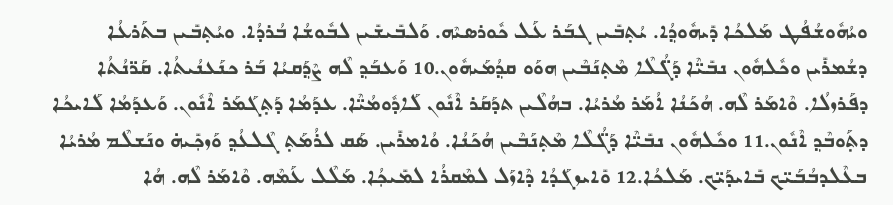ܘܝܳܗܽܘܫܳܦܳܛ ܡܰܠܟܳܐ ܕܺܝܗܽܘܕ݂ܳܐ. ܝܳܬ݂ܒܺܝܢ ܓܒܰܪ ܥܰܠ ܟܽܘܪܣܝܶܗ. ܘܰܠܒܺܝܫܺܝܢ ܠܒܽܘܫܳܐ ܒܳܪܕܳܐ. ܘܝܳܬ݂ܒܺܝܢ ܒܬܰܪܥܳܐ ܕܫܳܡܪܺܝܢ ܘܟܽܠܗܽܘܢ ܢܒܺܝ̈ܶܐ ܕܰܓ̈ܳܠܶܐ ܡܶܬ݂ܢܰܒܶܝܢ ܗܘܰܘ ܩܕ݂ܳܡܰܝܗܽܘܢ.10 ܘܰܥܒܰܕ݂ ܠܶܗ ܨܶܕ݂ܰܩܝܳܐ ܒܰܪ ܟܢܰܥܢܳܝܬܳܐ. ܩܰܖ̈ܢܳܬܳܐ ܕܦܰܪܙܠܳܐ. ܘܶܐܡܰܪ ܠܶܗ. ܗܳܟܰܢܳܐ ܐܳܡܰܪ ܡܳܪܝܳܐ. ܒܗܳܠܶܝܢ ܬܕܰܩܰܪ ܐܶܢܽܘܢ ܠܰܐܕܽܘܡܳܝ̈ܶܐ. ܥܕܰܡܳܐ ܕܰܬ݂ܓܰܡܰܪ ܐܶܢܽܘܢ. ܘܰܥܕܰܡܳܐ ܠܰܐܝܟܳܐ ܕܬ݂ܰܘܒܶܕ݂ ܐܶܢܽܘܢ.11 ܘܟܽܠܗܽܘܢ ܢܒܺܝ̈ܶܐ ܕܰܓ̈ܳܠܶܐ ܡܶܬ݂ܢܰܒܶܝܢ ܗܳܟܰܢܳܐ. ܘܳܐܡܪܺܝܢ. ܣܰܩ ܠܪܳܡܰܬ݂ ܓܶܠܥܳܕ݂ ܘܰܙܟ݂ܺܝܗ̇ ܘܢܰܫܠܶܡ ܡܳܪܝܳܐ ܒܥܶܠܕܒܳܒܰܝ̈ܟ ܒܺܐܝܕܰܝ̈ܟ. ܡܰܠܟܳܐ.12 ܘܺܐܝܙܓܰܕܳܐ ܕܶܐܙܰܠ ܠܡܶܩܪܳܐ ܠܡܺܝܟ݂ܳܐ. ܡܰܠܶܠ ܥܰܡܶܗ. ܘܶܐܡܰܪ ܠܶܗ. ܗܳܐ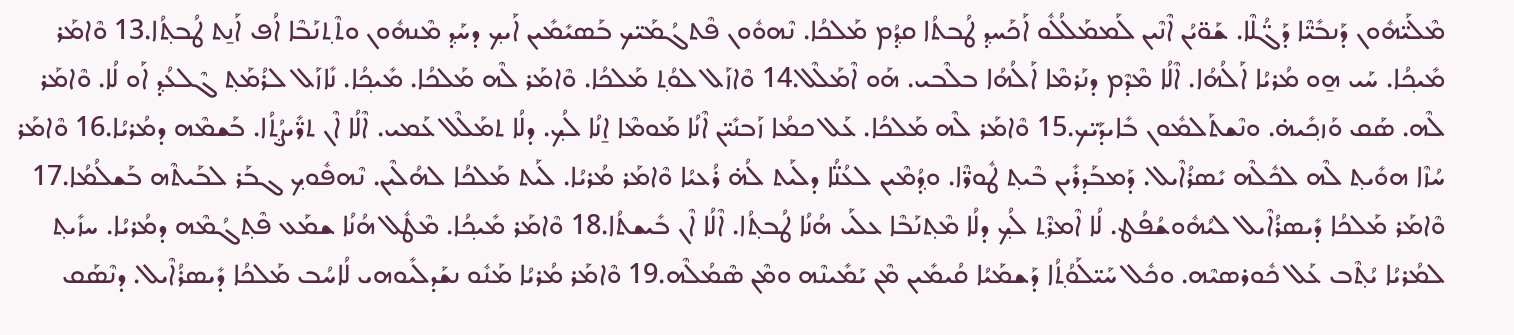ܡܶܠܰܝ̈ܗܽܘܢ ܕܰܢܒܺܝ̈ܶܐ ܕܰܓ̈ܳܠܶܐ. ܫܰܘ̈ܝܳܢ ܐܶܢܶܝܢ ܠܰܡܡܰܠܳܠܽܘ ܐܰܟܰܚܕ݂ ܛܳܒܬܳܐ ܩܕ݂ܳܡ ܡܰܠܟܳܐ. ܢܶܗܘܽܘܢ ܦܶܬܓܳܡܰܝ̈ܟ ܒܰܣܝܺܡܺܝܢ ܐܰܝܟ݂ ܕܚܰܕ݂ ܡܶܢܗܽܘܢ ܘܬܶܬ݂ܢܰܒܶܐ ܐܳܦ ܐܰܢ̱ܬ ܛܳܒܬ݂ܳܐ.13 ܘܶܐܡܰܪ ܡܺܝܟ݂ܳܐ. ܚܰܝ ܗ̱ܘ ܡܳܪܝܳܐ ܐܰ‌ܠܳܗܳܐ. ܐܶܠܳܐ ܡܶܕܶܡ ܕܢܰܪܡܶܐ ܐܰ‌ܠܳܗܳܐ ܒܠܶܒܝ. ܗܰܘ ܐܶܡܰܠܶܠ.14 ܘܶܐܙܰܠ ܠܘܳܬ݂ ܡܰܠܟܳܐ. ܘܶܐܡܰܪ ܠܶܗ ܡܰܠܟܳܐ. ܡܺܝܟ݂ܳܐ. ܢܺܐܙܰܠ ܠܪܳܡܰܬ݂ ܓܶܠܥܳܕ݂ ܐܰܘ ܠܳܐ. ܘܶܐܡܰܪ ܠܶܗ. ܣܰܩ ܘܰܙܟ݂ܺܝܗ̇. ܘܢܶܫܬܰܠܡܽܘܢ ܒܺܐܝܕܰܝ̈ܟ.15 ܘܶܐܡܰܪ ܠܶܗ ܡܰܠܟܳܐ. ܥܰܠ ܟܡܳܐ ܙܰܒܢܺܝ̈ܢ ܐܶܢܳܐ ܡܰܘܡܶܐ ܐ̱ܢܳܐ ܠܳܟ݂. ܕܠܳܐ ܬܡܰܠܶܠ ܥܰܡܝ. ܐܶܠܳܐ ܐܶܢ ܬܖ̈ܺܝܨܳܬ݂ܳܐ. ܒܰܫܡܶܗ ܕܡܳܪܝܳܐ.16 ܘܶܐܡܰܪ ܚܳܙܶܐ ܗܘܺܝܬ݂ ܠܶܗ ܠܟܽܠܶܗ ܝܺܣܪܳܐܶܝܠ. ܕܰܡܒܰܕܪܺܝܢ ܒܶܝܬ݂ ܛܽܘܖ̈ܶܐ. ܘܕ݂ܳܡܶܝܢ ܠܥܳܢ̈ܳܐ ܕܠܰܝܬ ܠܳܗ̇ ܪܳܥܝܳܐ ܘܶܐܡܰܪ ܡܳܪܝܳܐ. ܠܰܝܬ ܡܰܠܟܳܐ ܠܗܳܠܶܝܢ. ܢܶܗܦܽܘܟ݂ ܓܒܰܪ ܠܒܰܝܬܶܗ ܒܰܫܠܳܡܳܐ.17 ܘܶܐܡܰܪ ܡܰܠܟܳܐ ܕܺܝܣܪܳܐܶܝܠ ܠܝܳܗܽܘܫܳܦܳܛ. ܠܳܐ ܐܶܡܪܶܬ݂ ܠܳܟ݂ ܕܠܳܐ ܡܶܬ݂ܢܰܒܶܐ ܥܠܰܝ ܗܳܢܳܐ ܛܳܒܬ݂ܳܐ. ܐܶܠܳܐ ܐܶܢ ܒܺܝܫܬܳܐ.18 ܘܶܐܡܰܪ ܡܺܝܟ݂ܳܐ. ܡܶܛܽܠ ܗܳܢܳܐ ܫܡܰܥ ܦܶܬ݂ܓܳܡܶܗ ܕܡܳܪܝܳܐ. ܚܙܺܝܬ݂ ܠܡܳܪܝܳܐ ܝܳܬ݂ܶܒ ܥܰܠ ܟܽܘܪܣܝܶܗ. ܘܟܽܠ ܚܰܝ̈ܠܰܘܳܬ݂ܳܐ ܕܰܫܡܰܝܳܐ ܩܳܝܡܺܝܢ ܡܶܢ ܝܰܡܺܝܢܶܗ ܘܡܶܢ ܣܶܡܳܠܶܗ.19 ܘܶܐܡܰܪ ܡܳܪܝܳܐ ܡܰܢܽܘ ܢܫܰܕܠܺܝܘܗܝ ܠܳܐܚܳܒ ܡܰܠܟܳܐ ܕܺܝܣܪܳܐܶܝܠ. ܕܢܶܣܰܩ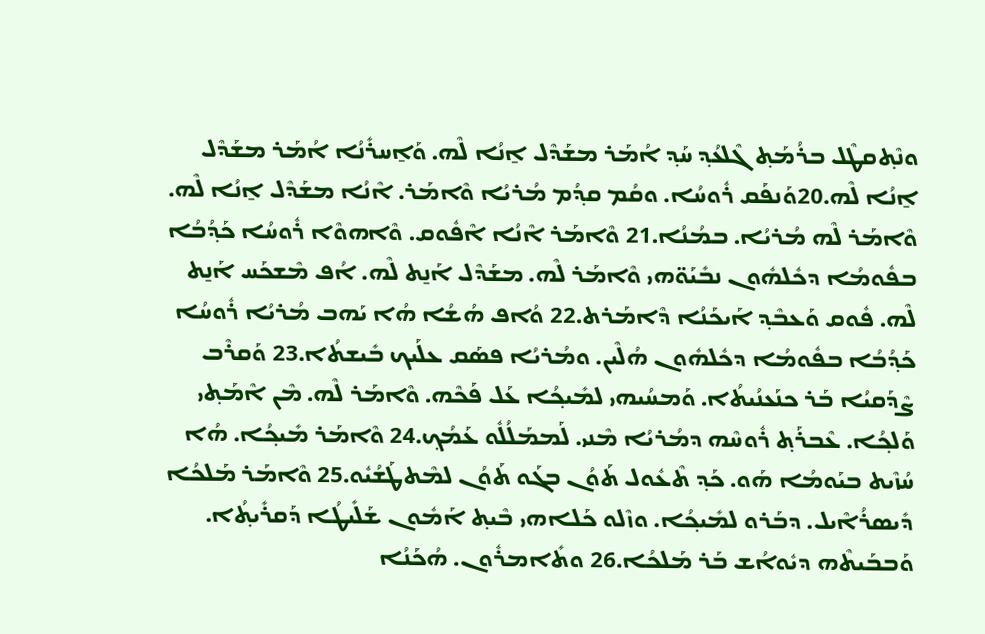ܘܢܶܬ݂ܩܛܶܠ ܒܪܳܡܰܬ݂ ܓܶܠܥܳܕ݂ ܚܰܕ݂ ܐܳܡܰܪ ܡܫܰܕܶܠ ܐ̱ܢܳܐ ܠܶܗ. ܘܰܐ̱ܚܪܺܢܳܐ ܐܳܡܰܪ ܡܫܰܕܶܠ ܐ̱ܢܳܐ ܠܶܗ.20ܘܰܢܦܰܩ ܪܽܘܚܳܐ. ܘܩܳܡ ܩܕ݂ܳܡ ܡܳܪܝܳܐ ܘܶܐܡܰܪ. ܐܶܢܳܐ ܡܫܰܕܶܠ ܐ̱ܢܳܐ ܠܶܗ. ܘܶܐܡܰܪ ܠܶܗ ܡܳܪܝܳܐ. ܒܡܳܢܳܐ.21 ܘܶܐܡܰܪ ܐܶܢܳܐ ܐܶܦܽܘܩ. ܘܶܐܗܘܶܐ ܪܽܘܚܳܐ ܟܰܕ݂ܳܒܳܐ ܒܦܽܘܡܳܐ ܕܟܽܠܗܽܘܢ ܢܒܺܝܰܘ̈ܗܝ ܘܶܐܡܰܪ ܠܶܗ. ܡܫܰܕܶܠ ܐܰܢ̱ܬ ܠܶܗ. ܐܳܦ ܡܶܫܟܰܚ ܐܰܢ̱ܬ ܠܶܗ. ܦܽܘܩ ܘܰܥܒܶܕ݂ ܐܰܝܟܰܢܳܐ ܕܶܐܡܰܪܬ.22 ܘܳܐܦ ܗܳܫܳܐ ܗܳܐ ܝܰܗܒ ܡܳܪܝܳܐ ܪܽܘܚܳܐ ܟܰܕ݂ܳܒܳܐ ܒܦܽܘܡܳܐ ܕܟܽܠܗܽܘܢ ܗܳܠܶܝܢ. ܘܡܳܪܝܳܐ ܦܣܰܩ ܥܠܰܝܟ ܒܺܝܫܬܳܐ.23 ܘܰܩܪܶܒ ܨܶܕܰܩܝܳܐ ܒܰܪ ܟܢܰܥܢܳܝܬܳܐ. ܘܰܡܚܳܝܗܝ ܠܡܺܝܟ݂ܳܐ ܥܰܠ ܦܰܟܶܗ. ܘܶܐܡܰܪ ܠܶܗ. ܡܶܢ ܐܶܡܰܬ݂ܝ ܘܰܠܟ݂ܳܐ. ܥܶܒܪܰܬ݂ ܪܽܘܚܶܗ ܕܡܳܪܝܳܐ ܡܶܢܝ. ܠܰܡܡܰܠܳܠܽܘ ܥܰܡܳܟ݂.24 ܘܶܐܡܰܪ ܡܺܝܟ݂ܳܐ. ܗܳܐ ܚܳܙܶܝܬ ܒܝܰܘܡܳܐ ܗܰܘ. ܟܰܕ݂ ܬܶܥܽܘܠ ܬܰܘܳܢ ܒܓܰܘ ܬܰܘܳܢ ܠܡܶܬܛܰܫܳܝܽܘ.25 ܘܶܐܡܰܪ ܡܰܠܟܳܐ ܕܺܝܣܪܳܐܶܝܠ. ܕܒܰܪܘ ܠܡܺܝܟ݂ܳܐ. ܘܙܶܠܘ ܟܰܠܐܗܝ ܒܶܝܬ݂ ܐܰܡܽܘܢ ܫܰܠܺܝܛܳܐ ܕܰܩܪܺܝܬ݂ܳܐ. ܘܰܒܒܰܝܬܶܗ ܕܝܽܘܐܳܫ ܒܰܪ ܡܰܠܟܳܐ.26 ܘܬܺܐܡܪܽܘܢ. ܗܳܟܰܢܳܐ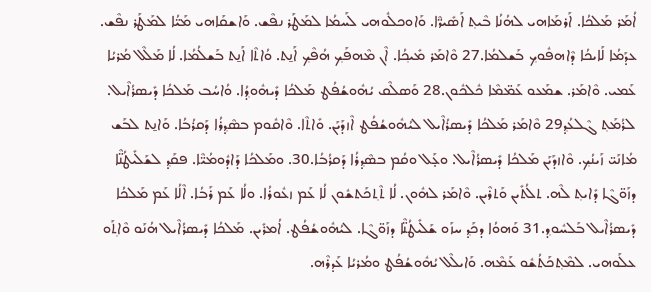ܐܳܡܰܪ ܡܰܠܟܳܐ. ܐܰܪܡܰܐܗܝ ܠܗܳܢܳܐ ܒܶܝܬ݂ ܐܰܣܺܝܖ̈ܶܐ. ܘܰܐܘܟܠܽܘܗܝ ܠܰܚܡܳܐ ܠܡܰܛܰܪ ܢܦܶܫ. ܘܰܐܫܩܰܐܗܝ ܡܰܝ̈ܳܐ ܠܡܰܛܰܪ ܢܦܶܫ. ܥܕܰܡܳܐ ܠܰܐܝܟܳܐ ܕܶܐܗܦܽܘܟ݂ ܒܰܫܠܡܳܐ.27 ܘܶܐܡܰܪ ܡܺܝܟ݂ܳܐ. ܐܶܢ ܡܶܗܦܰܟ݂ ܗܳܦܶܟ݂ ܐܰܢ̱ܬ. ܘܳܐܬܶܐ ܐܰܢ̱ܬ ܒܰܫܠܳܡܳܐ. ܠܳܐ ܡܰܠܶܠ ܡܳܪܝܳܐ ܥܰܡܝ. ܘܶܐܡܰܪ. ܫܡܰܥܘ ܥܰܡ̈ܡܶܐ ܟܽܠܟܽܘܢ.28 ܘܰܣܠܶܩ ܝܳܗܽܘܫܳܦܳܛ ܡܰܠܟܳܐ ܕܺܝܗܽܘܕ݂ܳܐ. ܘܳܐܚܳܒ ܡܰܠܟܳܐ ܕܺܝܣܪܳܐܶܝܠ. ܠܪܳܡܰܬ݂ ܓܶܠܥܳܕ݂29 ܘܶܐܡܰܪ ܡܰܠܟܳܐ ܕܺܝܣܪܳܐܶܝܠ ܠܝܳܗܽܘܫܳܦܳܛ ܐܶܙܕܰܝܰܢ. ܘܺܐܬܶܐ. ܘܶܐܩܽܘܡ ܒܣܶܕ݂ܪܳܐ ܕܰܩܪܳܒܳܐ. ܘܰܐܢ̱ܬ ܠܒܰܫ ܡܳܐܢܰܝ̈ ܙܰܝܢܳܟ݂. ܘܶܐܙܕܰܝܰܢ ܡܰܠܟܳܐ ܕܺܝܣܪܳܐܶܝܠ. ܘܥ̣ܰܠ ܘܩܳܡ ܒܣܶܕ݂ܪܳܐ ܕܰܩܪܳܒܳܐ.30. ܘܡܰܠܟܳܐ ܕܰܐܕܽܘܡܳܝ̈ܶܐ. ܦܩܰܕ݂ ܠܫܰܠܺܝܛܳܢ̈ܶܐ ܕܙܰܘ̈ܓܶܐ ܕܺܐܝܬ݂ ܠܶܗ. ܬܠܳܬܺܝܢ ܘܰܬܪܶܝܢ. ܘܶܐܡܰܪ ܠܗܽܘܢ. ܠܳܐ ܬܶܬ݂ܟܰܬܫܽܘܢ ܠܳܐ ܥܰܡ ܙܥܽܘܪܳܐ. ܘܠܳܐ ܥܰܡ ܪܰܒܳܐ. ܐܶܠܳܐ ܥܰܡ ܡܰܠܟܳܐ ܕܺܝܣܪܳܐܶܝܠ ܒܰܠܚܽܘܕ݂.31 ܘܰܗܘܳܐ ܕܟܰܕ݂ ܚܙܰܘ ܫܰܠܺܝܛܳܢ̈ܶܐ ܕܙܰܘ̈ܓܶܐ. ܠܝܳܗܽܘܫܳܦܳܛ. ܐܳܡܪܺܝܢ. ܡܰܠܟܳܐ ܕܺܝܣܪܳܐܶܝܠ ܗܳܢܰܘ ܘܶܐܬ݂ܰܘ ܥܠܰܘܗܝ. ܠܡܶܬ݂ܟܰܬܳܫܽܘ ܥܰܡܶܗ. ܘܰܐܝܠܶܠ ܝܳܗܽܘܫܳܦܳܛ ܘܡܳܪܝܳܐ ܥܰܕܪܶܗ.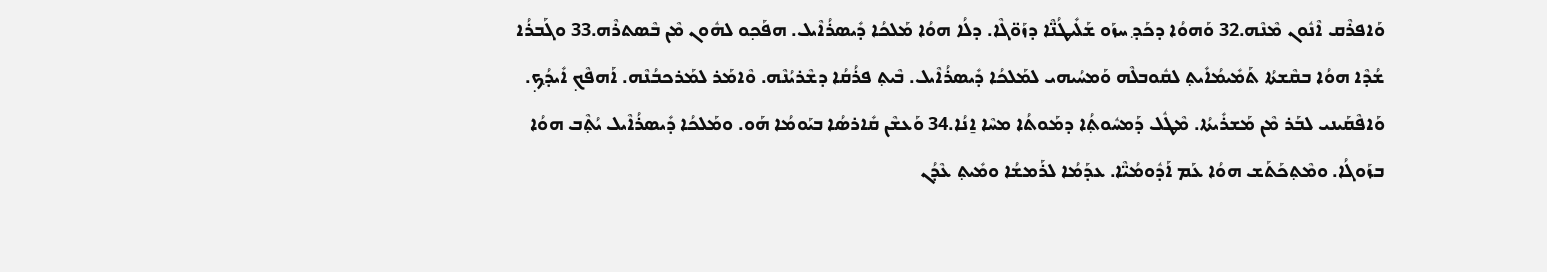ܘܰܐܦܪܶܩ ܐܶܢܽܘܢ ܡܶܢܶܗ.32 ܘܰܗܘܳܐ ܕܟܰܕ݂ ܚܙܰܘ ܫܰܠܺܝܛܳܢ̈ܶܐ ܕܙܰܘ̈ܓܶܐ. ܕܠܳܐ ܗܘܳܐ ܡܰܠܟܳܐ ܕܺܝܣܪܳܐܶܝܠ. ܗܦܰܟ݂ܘ ܠܗܽܘܢ ܡܶܢ ܒܶܣܬܪܶܗ.33 ܘܓܰܒܪܳܐ ܫܳܕܶܐ ܗܘܳܐ ܒܩܶܫܬܳܐ ܬܰܡܺܝܡܳܐܺܝܬ݂ ܠܩܽܘܒܠܶܗ ܘܰܡܚܳܝܗܝ ܠܡܰܠܟܳܐ ܕܺܝܣܪܳܐܶܝܠ. ܒܶܝܬ݂ ܦܪܳܩܳܐ ܕܫܶܪܝܳܢܶܗ. ܘܶܐܡܰܪ ܠܡܰܪܟܒܳܢܶܗ. ܐܰܗܦܶܟ݂ ܐܺܝܕ݂ܳܟ݂. ܘܰܐܦܶܩܰܝܢܝ ܠܒܰܪ ܡܶܢ ܡܰܫܪܺܝܬܳܐ. ܡܶܛܽܠ ܕܰܡܚܽܘܬ݂ܳܐ ܕܡܰܘܬܳܐ ܡܚܶܐ ܐ̱ܢܳܐ.34 ܘܰܥܫܶܢ ܩܺܐܪܣܳܐ ܒܝܰܘܡܳܐ ܗܰܘ. ܘܡܰܠܟܳܐ ܕܺܝܣܪܳܐܶܝܠ ܝܳܬ݂ܶܒ ܗܘܳܐ ܒܙܰܘܓܳܐ. ܘܡܶܬ݂ܟܰܬܰܫ ܗܘܳܐ ܥܰܡ ܐܰܕܽܘܡܳܝ̈ܶܐ. ܥܕܰܡܳܐ ܠܪܰܡܫܳܐ ܘܡܺܝܬ݂ ܥܶܕܳܢ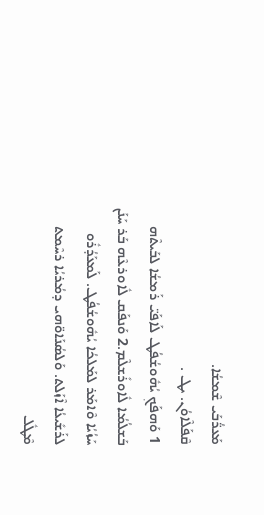ܡܰܥܖ̈ܳܒܰܝ ܫܶܡܫܳܐ.
ܩܶܦܰܠܶܐܘܳܢ. ܝܛ .
1 ܘܰܗܦܰܟ݂ ܝܳܗܽܘܫܳܦܳܛ ܠܰܐܦܰܝ̈ ܪܰܡܫܳܐ ܠܒܰܝܬܶܗ ܒܰܫܠܳܡܳܐ ܠܽܐܘܪܺܫܠܶܡ.2 ܘܰܢܦܰܩ ܠܽܐܘܪܥܶܗ ܒܰܪ ܚܰܢܰܢ ܚܰܙܳܝܳܐ ܘܶܐܡܰܪ ܠܡܰܠܟܳܐ ܝܳܗܽܘܫܳܦܳܛ. ܠܰܡܥܰܕܳܪܽܘ ܠܪܰܫܺܝܥܳܐ ܐܶܙܰܠܬ. ܘܰܠܣܳܢܰܐܘ̈ܗܝ ܕܡܳܪܝܳܐ ܪܚܶܡܬ ܡܶܛܽܠ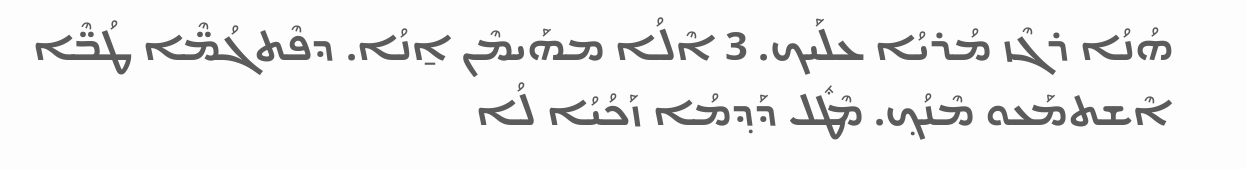ܗܳܢܳܐ ܪܓܶܙ ܡܳܪܝܳܐ ܥܠܰܝܟ. 3 ܐܶܠܳܐ ܡܗܰܝܡܶܢ ܐ̱ܢܳܐ. ܕܦܶܬܓܳܡ̈ܶܐ ܛܳܒ̈ܶܐ ܐܶܫܬܡܰܥܘ ܡܶܢܳܟ݂. ܡܶܛܽܠ ܕܰܕ݂ܡܳܐ ܙܰܟܳܝܳܐ ܠܳܐ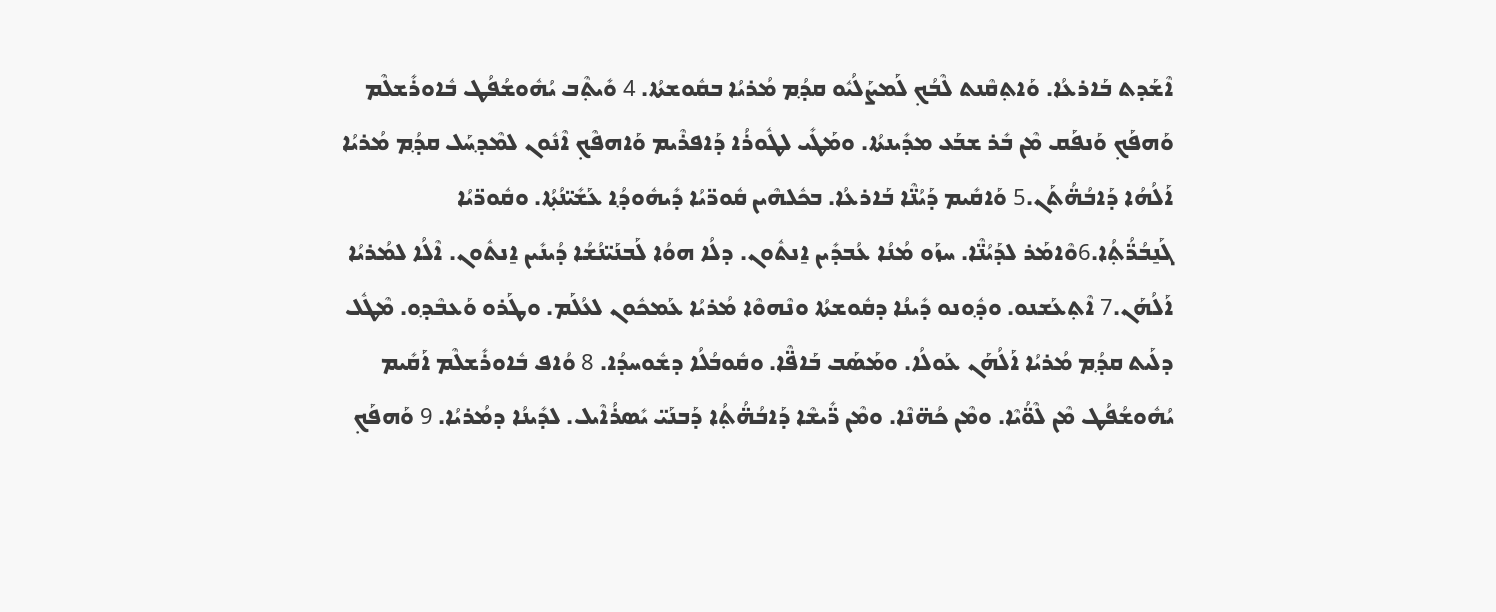ܐܶܫܰܕܬ ܒܰܐܪܥܳܐ. ܘܰܐܬ݂ܩܶܢܬ ܠܶܒܳܟ݂ ܠܰܡܨܰܠܳܝܽܘ ܩܕ݂ܳܡ ܡܳܪܝܳܐ ܒܩܽܘܫܬܳܐ. 4 ܘܺܝܬ݂ܶܒ ܝܳܗܽܘܫܳܦܳܛ ܒܽܐܘܪܺܫܠܶܡ ܘܰܗܦܰܟ݂ ܘܰܢܦܰܩ ܡܶܢ ܒܺܪ ܫܒܰܥ ܡܕܺܝܢܬܳܐ. ܘܡܰܛܺܝ ܠܛܽܘܪܳܐ ܕܰܐܦܪܶܝܡ ܘܰܐܗܦܶܟ݂ ܐܶܢܽܘܢ ܠܡܶܕ݂ܚܰܠ ܩܕ݂ܳܡ ܡܳܪܝܳܐ ܐܰ‌ܠܳܗܳܐ ܕܰܐܒܳܗ̈ܳܬܰܢ.5 ܘܰܐܩܺܝܡ ܕܰܝܳܢ̈ܶܐ ܒܰܐܪܥܳܐ. ܒܟܽܠܗܶܝܢ ܩܽܘܖ̈ܝܳܐ ܕܺܝܗܽܘܕ݂ܳܐ ܥܰܫܺܝ̈ܢܳܬ݂ܳܐ. ܘܩܽܘܖ̈ܝܳܐ ܓܰܢ̱ܒܳܖ̈ܳܬ݂ܳܐ.6ܘܶܐܡܰܪ ܠܕܰܝܳܢ̈ܶܐ. ܚܙܰܘ ܡܳܢܳܐ ܥܳܒܕܺܝܢ ܐ̱ܢܬܽܘܢ. ܕܠܳܐ ܗܘܳܐ ܠܰܒܢܰܝ̈ܢܳܫܳܐ ܕܳܝܢܺܝܢ ܐ̱ܢܬܽܘܢ. ܐܶܠܳܐ ܠܡܳܪܝܳܐ ܐܰܠܳܗܰܢ.7 ܐܶܬ݂ܥܰܫܢܘ. ܘܕ݂ܽܘܢܘ ܕܺܝܢܳܐ ܕܩܽܘܫܬܳܐ ܘܢܶܗܘܶܐ ܡܳܪܝܳܐ ܥܰܡܟܽܘܢ ܠܥܳܠܰܡ. ܘܛܰܪܘ ܘܰܥܒܶܕ݂ܘ. ܡܶܛܽܠ ܕܠܰܝܬ ܩܕ݂ܳܡ ܡܳܪܝܳܐ ܐܰܠܳܗܰܢ ܥܰܘܠܳܐ. ܘܡܰܣܰܒ ܒܰܐܦ̈ܶܐ. ܘܩܽܘܒܳܠܳܐ ܕܫܽܘܚܕܳܐ. 8 ܘܳܐܦ ܒܽܐܘܪܺܫܠܶܡ ܐܰܩܺܝܡ ܝܳܗܽܘܫܳܦܳܛ ܡܶܢ ܠܶܘ̈ܳܝܶܐ. ܘܡܶܢ ܟܳܗ̈ܢܶܐ. ܘܡܶܢ ܖ̈ܺܝܫܶܐ ܕܰܐܒܳܗ̈ܳܬ݂ܳܐ ܕܰܒܢܰܝ̈ ܝܺܣܪܳܐܶܝܠ. ܠܕܺܝܢܳܐ ܕܡܳܪܝܳܐ. 9 ܘܰܗܦܰܟ݂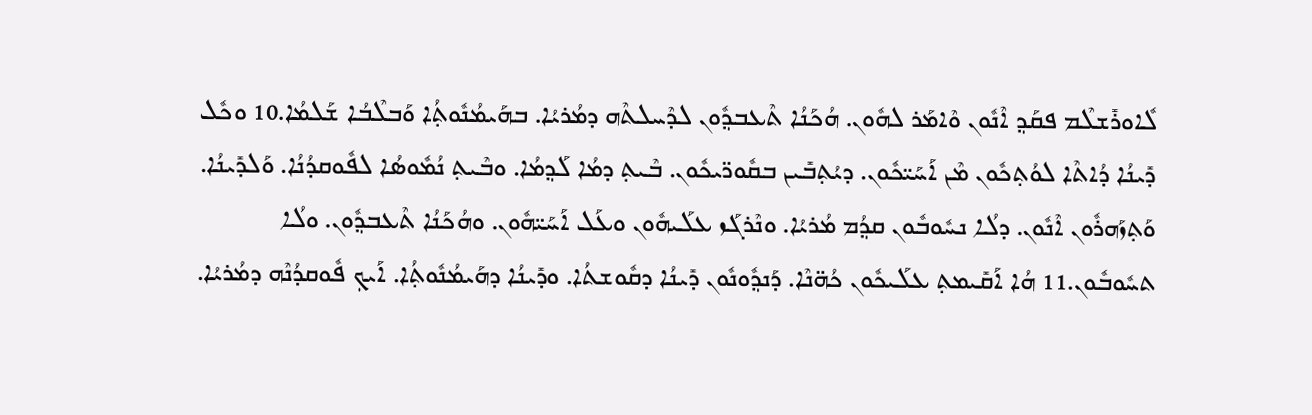ܠܽܐܘܪܺܫܠܶܡ ܦܩܰܕ݂ ܐܶܢܽܘܢ ܘܶܐܡܰܪ ܠܗܽܘܢ. ܗܳܟܰܢܳܐ ܬܶܥܒܕ݂ܽܘܢ ܠܕܶܚܠܬܶܗ ܕܡܳܪܝܳܐ. ܒܗܰܝܡܳܢܽܘܬ݂ܳܐ ܘܰܒܠܶܒܳܐ ܫܰܠܡܳܐ.10 ܘܟܽܠ ܕܺܝܢܳܐ ܕܳܐܬܶܐ ܠܘܳܬ݂ܟܽܘܢ ܡܶܢ ܐܰܚܰܝ̈ܟܽܘܢ. ܕܝܳܬ݂ܒܺܝܢ ܒܩܽܘܖ̈ܝܟܽܘܢ. ܒܶܝܬ݂ ܕܡܳܐ ܠܰܕ݂ܡܳܐ. ܘܒܶܝܬ݂ ܢܳܡܽܘܣܳܐ ܠܦܽܘܩܕܳܢܳܐ. ܘܰܠܕܺܝܢܳܐ. ܘܰܬ݂ܙܰܗܪܽܘܢ ܐܶܢܽܘܢ. ܕܠܳܐ ܢܚܽܘܒܽܘܢ ܩܕ݂ܳܡ ܡܳܪܝܳܐ. ܘܢܶܪܓܰܙ ܥܠܰܝܗܽܘܢ ܘܥܰܠ ܐܰܚܰܝ̈ܗܽܘܢ. ܘܗܳܟܰܢܳܐ ܬܶܥܒܕ݂ܽܘܢ. ܘܠܳܐ ܬܚܽܘܒܽܘܢ.11 ܗܳܐ ܐܰܩܺܝܡܬ݂ ܥܠܰܝܟܽܘܢ ܟܳܗ̈ܢܶܐ. ܕܰܢܕ݂ܽܘܢܽܘܢ ܕܺܝܢܳܐ ܕܩܽܘܫܬܳܐ. ܘܕܺܝܢܳܐ ܕܗܰܝܡܳܢܽܘܬ݂ܳܐ. ܐܰܝܟ݂ ܦܽܘܩܕܳܢܶܗ ܕܡܳܪܝܳܐ.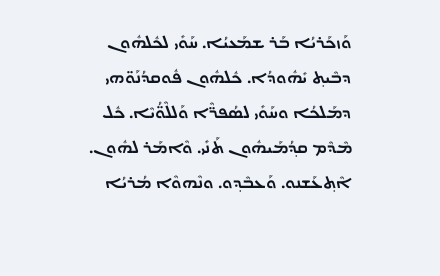ܘܰܙܟܰܪܝܳܐ ܒܰܪ ܫܡܰܥܝܳܐ. ܚܰܘܺܝ ܠܟܽܠܗܽܘܢ ܕܒܶܝܬ݂ ܝܺܗܽܘܕܳܐ. ܟܽܠܗܽܘܢ ܦܽܘܩܕܳܢܰܘ̈ܗܝ ܕܡܰܠܟܳܐ ܘܚܰܘܺܝ ܠܣܳܦܖ̈ܶܐ ܘܰܠܠܶܘ̈ܳܝܶܐ. ܟܽܠ ܡܶܕܶܡ ܩܕ݂ܳܡܰܝܗܽܘܢ ܬܰܢܺܝ. ܘܶܐܡܰܪ ܠܗܽܘܢ. ܐܶܬ݂ܥܰܫܢܘ. ܘܰܥܒܶܕ݂ܘ. ܘܢܶܗܘܶܐ ܡܳܪܝܳܐ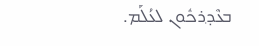ܒܥܶܕ݂ܪܟܽܘܢ ܠܥܳܠܰܡ.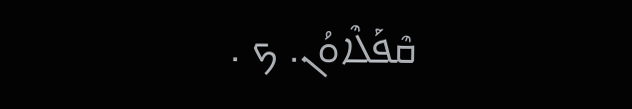ܩܶܦܰܠܶܐܘܳܢ. ܟ .